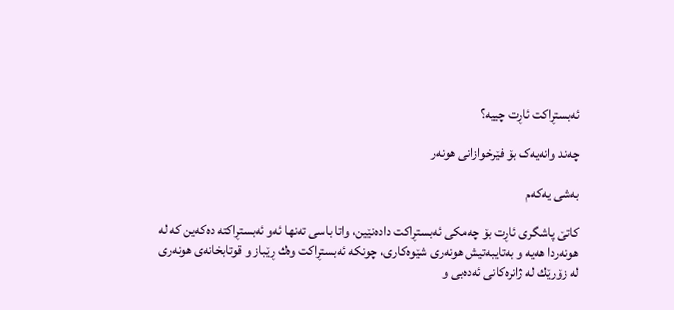ئه‌بستڕاكت ئاڕت چییه‌؟

چەند وانەیەک بۆ فێرخوازانی هونەر

به‌شى یه‌كه‌م

كاتێ‌ پاشگرى ئاڕت بۆ چه‌مكى ئه‌بستڕاكت دادەنێین، واتا باسی ته‌نها ئه‌و ئه‌بستڕاكته‌ ده‌كه‌ین كه‌ له‌ هونه‌ردا هه‌یه‌ و به‌تایبه‌تیش هونه‌رى شێوه‌كارى، چونكه‌ ئه‌بستڕاكت وه‌ك ڕێباز و قوتابخانەی هونه‌رى له‌ زۆرێك له‌ ژانره‌كانى ئه‌ده‌بى و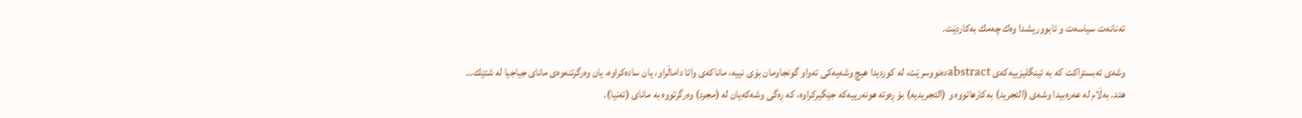ته‌نانه‌ت سیاسه‌ت و ئابووریشدا وه‌ك چه‌مك به‌كاردێت.

وشه‌ى ئه‌بستراكت كه‌ به‌ ئینگلیزییه‌كه‌ى abstractده‌نووسرێت، له‌ كوردیدا هیچ وشه‌یه‌كى ته‌واو گونجاومان بۆى نییه‌، ماناكه‌ى واتا داماڵراو، یان ساده‌كراوه‌، یان وه‌رگرتنه‌وه‌ى ماناى جیاجیا له‌ شتێك… هتد. به‌ڵام له‌ عه‌ره‌بیدا وشه‌ى (التجرید) به‌كارهاتووه‌ و (التجریدیه‌) بۆ ڕه‌وته‌ هونه‌رییه‌كه‌ جێگیركراوه‌، كه‌ ڕه‌گى وشه‌كه‌یان له‌ (مجرد) وه‌رگرتووه‌ به‌ ماناى (ته‌نیا).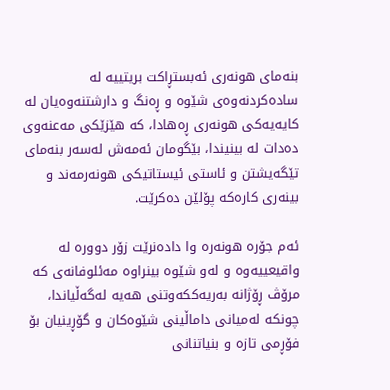بنه‌ماى هونه‌رى ئه‌بستڕاكت بریتییه‌ له‌ ساده‌كردنه‌وه‌ى شێوه‌ و ڕه‌نگ و دارشتنه‌وه‌یان له‌ كایه‌یه‌كى هونه‌رى ڕه‌هادا، كه‌ هێزێكى مه‌عنه‌وى ده‌دات له‌ بینیندا، بێگومان ئه‌مه‌ش له‌سه‌ر بنه‌ماى تێگه‌یشتن و ئاستى ئیستاتیكى هونه‌رمه‌ند و بینه‌رى كاره‌كه‌ پۆلێن ده‌كرێت.

ئه‌م جۆره‌ هونه‌ره‌ وا داده‌نرێت زۆر دووره‌ له‌ واقیعییه‌وه‌ و له‌و شێوه‌ بینراوه‌ مه‌ئلوفانه‌ى كه‌ مرۆڤ ڕۆژانه‌ به‌ریه‌ككه‌وتنى هه‌یه‌ له‌گه‌ڵیاندا، چونكه‌ له‌میانى داماڵینى شێوه‌كان و گۆڕینیان بۆ فۆڕمى تازه‌ و بنیاتنانى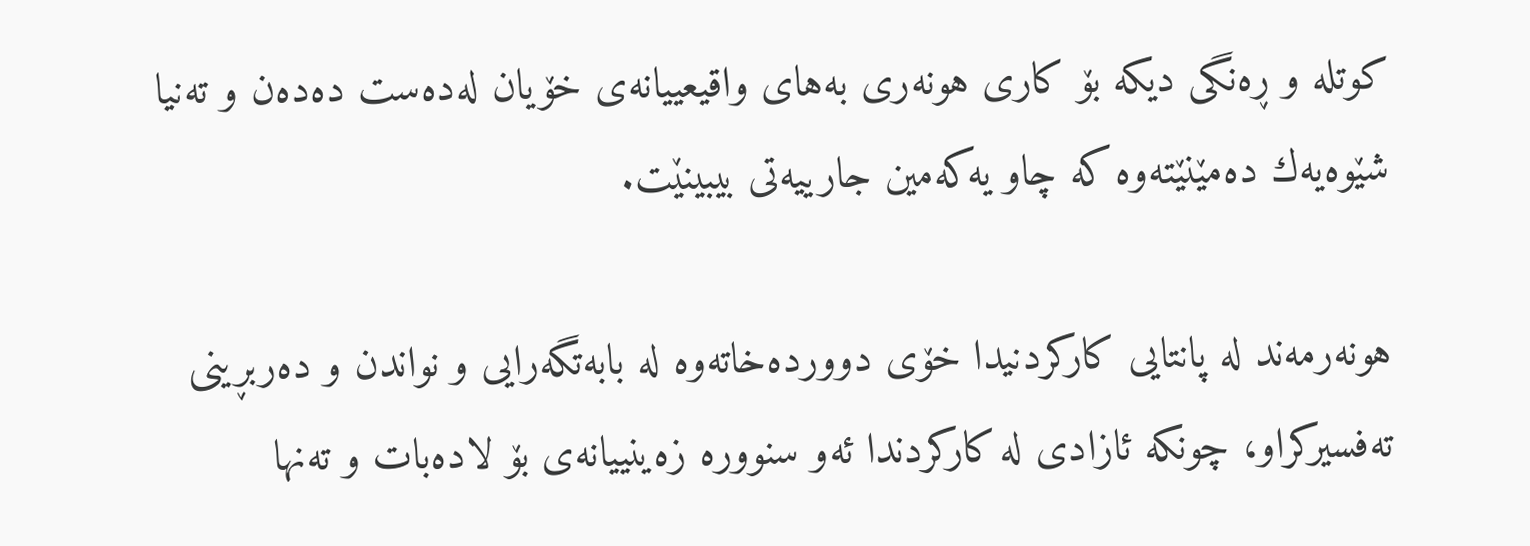كوتله‌ و ڕه‌نگى دیكه‌ بۆ كارى هونه‌رى به‌هاى واقیعییانه‌ى خۆیان له‌ده‌ست ده‌ده‌ن و ته‌نیا شێوه‌یه‌ك ده‌مێنێته‌وه‌ كه‌ چاو یه‌كه‌مین جارییه‌تى بیبینێت.

هونه‌رمه‌ند له‌ پانتایی كاركردنیدا خۆى دوورده‌خاته‌وه‌ له‌ بابه‌تگه‌رایی و نواندن و ده‌ربڕینى ته‌فسیركراو، چونكه‌ ئازادى له‌ كاركردندا ئه‌و سنووره‌ زەینییانه‌ى بۆ لاده‌بات و ته‌نها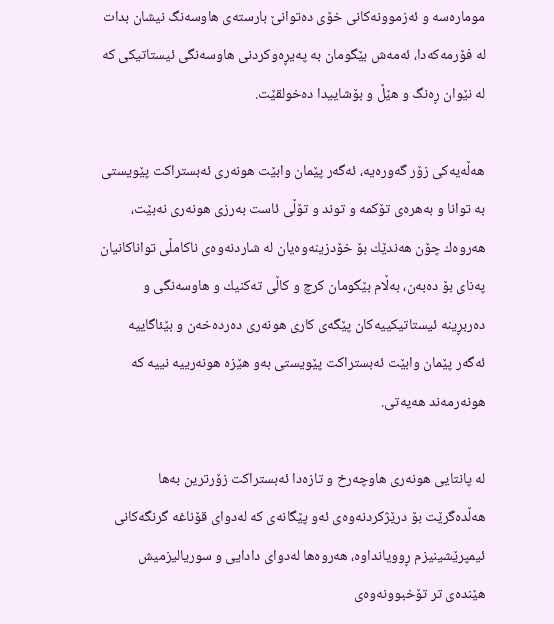موماره‌سه‌ و ئه‌زموونه‌كانى خۆى ده‌توانێ بارسته‌ى هاوسه‌نگ نیشان بدات له‌ فۆرمه‌كەدا،‌ ئه‌مه‌ش بێگومان به‌ په‌یڕه‌وكردنى هاوسه‌نگى ئیستاتیكى كه‌ له‌ نێوان ڕه‌نگ و هێڵ و بۆشاییدا ده‌خولقێت.

هه‌ڵه‌یه‌كى زۆر گه‌وره‌یە، ئه‌گه‌ر پێمان وابێت هونه‌رى ئه‌بستراكت پێویستى به‌ توانا و به‌هره‌ى تۆكمه‌ و توند و تۆڵى ئاست به‌رزى هونه‌رى نه‌بێت، هه‌روه‌ك چۆن هه‌ندێك بۆ خۆدزینه‌وه‌یان له‌ شاردنه‌وه‌ى ناكامڵى تواناكانیان په‌ناى بۆ ده‌به‌ن، به‌ڵام بێگومان كرچ و كاڵى ته‌كنیك و هاوسه‌نگى و ده‌ربڕینه‌ ئیستاتیكییه‌كان پێگه‌ى كارى هونه‌رى ده‌رده‌خه‌ن و بێئاگاییه‌ ئه‌گه‌ر پێمان وابێت ئه‌بستراكت پێویستى به‌و هێزه‌ هونه‌رییه‌ نییه‌ كه‌ هونه‌رمه‌ند هه‌یه‌تى.

له‌ پانتایی هونه‌رى هاوچه‌رخ و تازه‌دا ئه‌بستراكت زۆرترین به‌ها هه‌ڵده‌گرێت بۆ درێژكردنه‌وه‌ى ئه‌و پێگانه‌ى كه‌ له‌دواى قۆناغه‌ گرنگه‌كانى ئیمپرێشینیزم ڕوویانداوه‌، هه‌روه‌ها له‌دواى دادایى و سوریالیزمیش هێنده‌ى تر تۆخبوونه‌وه‌ى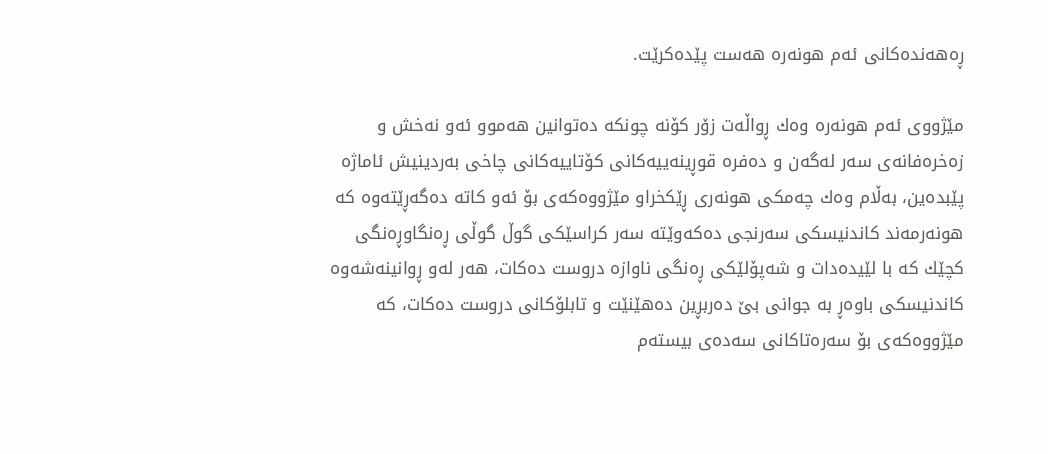ڕه‌هه‌نده‌كانى ئه‌م هونه‌ره‌ هه‌ست پێده‌كرێت.

مێژووى ئه‌م هونه‌ره‌ وه‌ك ڕواڵه‌ت زۆر كۆنه‌ چونكه‌ ده‌توانین هه‌موو ئه‌و نه‌خش و زه‌خره‌فانه‌ى سه‌ر له‌گه‌ن و ده‌فره‌ قوڕینه‌ییه‌كانى كۆتاییه‌كانى چاخى به‌ردینیش ئاماژه‌ پێبده‌ین، به‌ڵام وه‌ك چه‌مكى هونه‌رى ڕێكخراو مێژووه‌كه‌ى بۆ ئه‌و كاته‌ ده‌گه‌ڕێته‌وه‌ كه‌ هونه‌رمه‌ند كاندنیسكى سه‌رنجى ده‌كه‌وێته‌ سه‌ر كراسێكى گوڵ گوڵى ڕه‌نگاوڕه‌نگى كچێك كه‌ با لێیده‌دات و شه‌پۆلێكى ڕه‌نگى ناوازه‌ دروست ده‌كات، هه‌ر له‌و ڕوانینه‌شه‌وه‌ كاندنیسكى باوه‌ڕ به‌ جوانى بێ ده‌ربڕین ده‌هێنێت و تابلۆكانى دروست ده‌كات، كه‌ مێژووه‌كه‌ى بۆ سه‌ره‌تاكانى سه‌ده‌ى بیسته‌م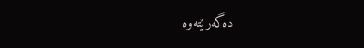ده‌گه‌رێته‌وه‌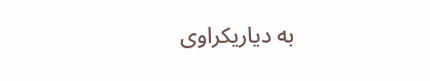به‌ دیاریكراوى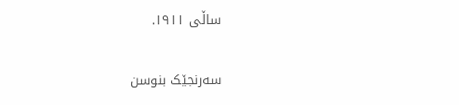ساڵى ١٩١١.

سەرنجێک بنوسن